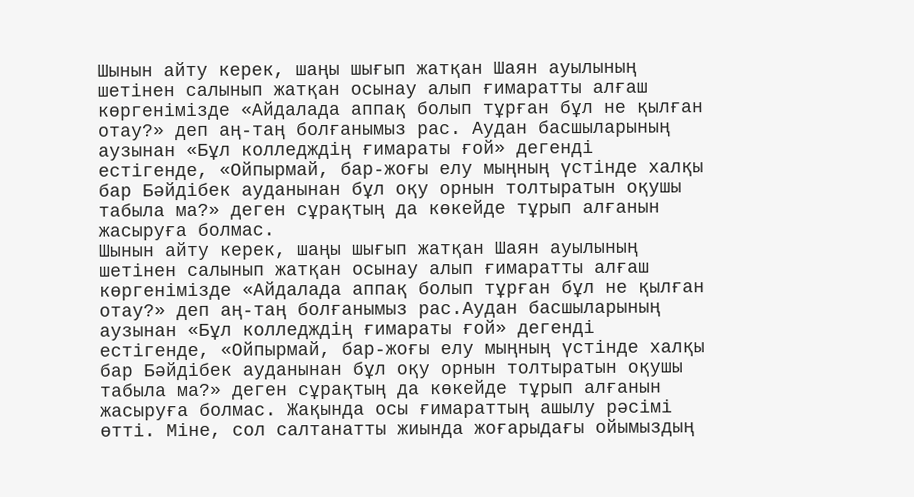Шынын айту керек, шаңы шығып жатқан Шаян ауылының шетінен салынып жатқан осынау алып ғимаратты алғаш көргенімізде «Айдалада аппақ болып тұрған бұл не қылған отау?» деп аң-таң болғанымыз рас. Аудан басшыларының аузынан «Бұл колледждің ғимараты ғой» дегенді естігенде, «Ойпырмай, бар-жоғы елу мыңның үстінде халқы бар Бәйдібек ауданынан бұл оқу орнын толтыратын оқушы табыла ма?» деген сұрақтың да көкейде тұрып алғанын жасыруға болмас.
Шынын айту керек, шаңы шығып жатқан Шаян ауылының шетінен салынып жатқан осынау алып ғимаратты алғаш көргенімізде «Айдалада аппақ болып тұрған бұл не қылған отау?» деп аң-таң болғанымыз рас.Аудан басшыларының аузынан «Бұл колледждің ғимараты ғой» дегенді естігенде, «Ойпырмай, бар-жоғы елу мыңның үстінде халқы бар Бәйдібек ауданынан бұл оқу орнын толтыратын оқушы табыла ма?» деген сұрақтың да көкейде тұрып алғанын жасыруға болмас. Жақында осы ғимараттың ашылу рәсімі өтті. Міне, сол салтанатты жиында жоғарыдағы ойымыздың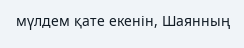мүлдем қате екенін, Шаянның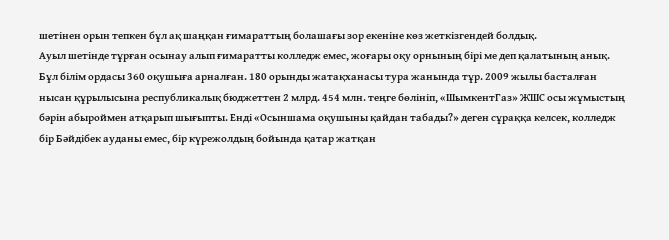шетінен орын тепкен бұл ақ шаңқан ғимараттың болашағы зор екеніне көз жеткізгендей болдық.
Ауыл шетінде тұрған осынау алып ғимаратты колледж емес, жоғары оқу орнының бірі ме деп қалатының анық. Бұл білім ордасы 360 оқушыға арналған. 180 орынды жатақханасы тура жанында тұр. 2009 жылы басталған нысан құрылысына республикалық бюджеттен 2 млрд. 454 млн. теңге бөлініп, «ШымкентГаз» ЖШС осы жұмыстың бәрін абыроймен атқарып шығыпты. Енді «Осыншама оқушыны қайдан табады?» деген сұраққа келсек, колледж бір Бәйдібек ауданы емес, бір күрежолдың бойында қатар жатқан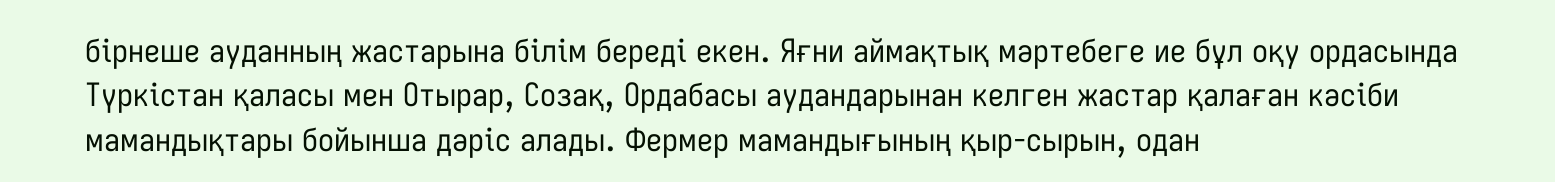бірнеше ауданның жастарына білім береді екен. Яғни аймақтық мәртебеге ие бұл оқу ордасында Түркістан қаласы мен Отырар, Созақ, Ордабасы аудандарынан келген жастар қалаған кәсіби мамандықтары бойынша дәріс алады. Фермер мамандығының қыр-сырын, одан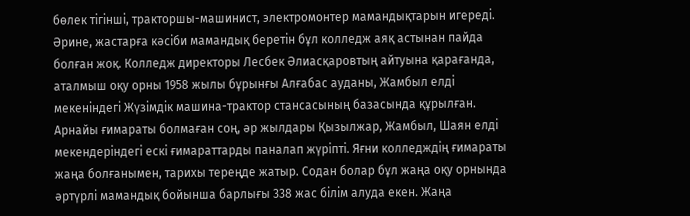бөлек тігінші, тракторшы-машинист, электромонтер мамандықтарын игереді.
Әрине, жастарға кәсіби мамандық беретін бұл колледж аяқ астынан пайда болған жоқ. Колледж директоры Лесбек Әлиасқаровтың айтуына қарағанда, аталмыш оқу орны 1958 жылы бұрынғы Алғабас ауданы, Жамбыл елді мекеніндегі Жүзімдік машина-трактор стансасының базасында құрылған. Арнайы ғимараты болмаған соң, әр жылдары Қызылжар, Жамбыл, Шаян елді мекендеріндегі ескі ғимараттарды паналап жүріпті. Яғни колледждің ғимараты жаңа болғанымен, тарихы тереңде жатыр. Содан болар бұл жаңа оқу орнында әртүрлі мамандық бойынша барлығы 338 жас білім алуда екен. Жаңа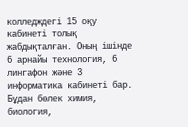колледждегі 15 оқу кабинеті толық жабдықталған. Оның ішінде 6 арнайы технология, 6 лингафон және 3 информатика кабинеті бар. Бұдан бөлек химия, биология,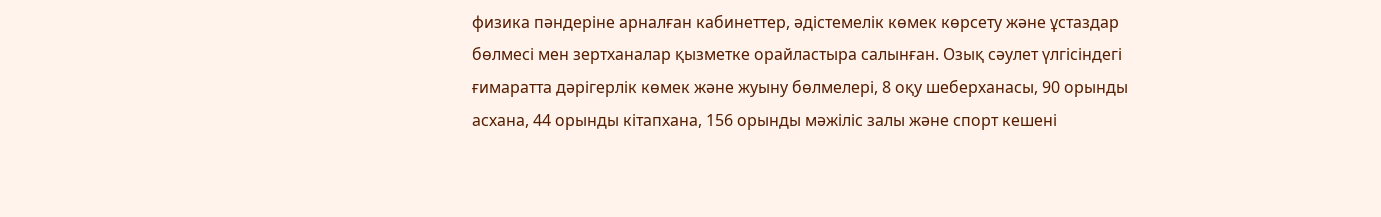физика пәндеріне арналған кабинеттер, әдістемелік көмек көрсету және ұстаздар бөлмесі мен зертханалар қызметке орайластыра салынған. Озық сәулет үлгісіндегі ғимаратта дәрігерлік көмек және жуыну бөлмелері, 8 оқу шеберханасы, 90 орынды асхана, 44 орынды кітапхана, 156 орынды мәжіліс залы және спорт кешені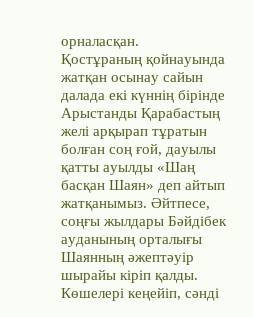орналасқан.
Қостұраның қойнауында жатқан осынау сайын далада екі күннің бірінде Арыстанды Қарабастың желі арқырап тұратын болған соң ғой, дауылы қатты ауылды «Шаң басқан Шаян» деп айтып жатқанымыз. Әйтпесе, соңғы жылдары Бәйдібек ауданының орталығы Шаянның әжептәуір шырайы кіріп қалды. Көшелері кеңейіп, сәнді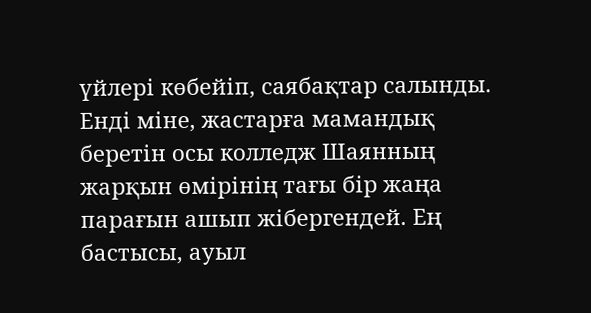үйлері көбейіп, саябақтар салынды. Енді міне, жастарға мамандық беретін осы колледж Шаянның жарқын өмірінің тағы бір жаңа парағын ашып жібергендей. Ең бастысы, ауыл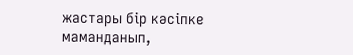жастары бір кәсіпке маманданып,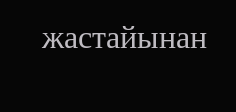жастайынан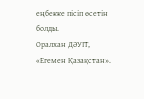еңбекке пісіп өсетін болды.
Оралхан ДӘУІТ,
«Егемен Қазақстан».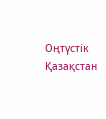Оңтүстік Қазақстан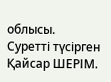облысы.
Суретті түсірген Қайсар ШЕРІМ.